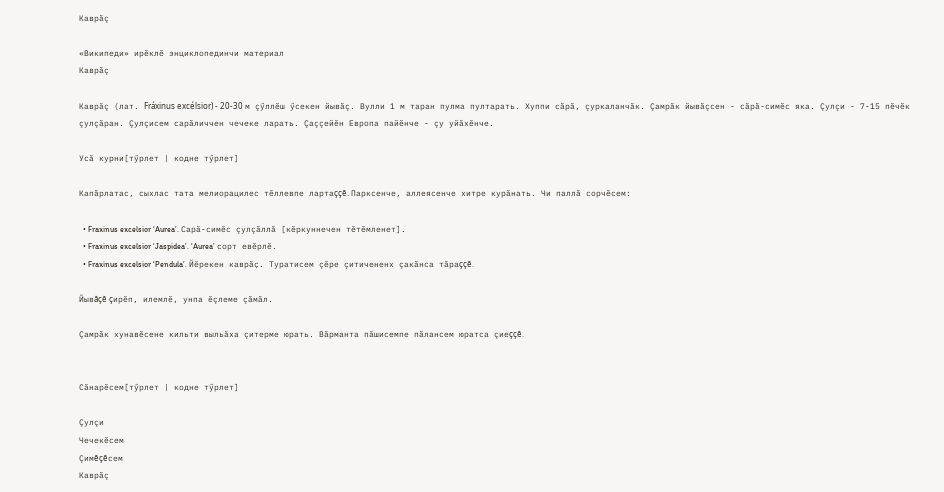Каврăç

«Википеди» ирĕклĕ энциклопединчи материал
Каврăç

Каврӑç (лат. Fráxinus excélsior) - 20-30 м çӳллĕш ӳсекен йывăç. Вулли 1 м таран пулма пултарать. Хуппи сăрă, çуркаланчăк. Çамрăк йывăçсен - сăрă-симĕс яка. Çулçи - 7-15 пĕчĕк çулçăран. Çулçисем сарăличчен чечеке ларать. Çаççейĕн Европа пайĕнче - çу уйăхĕнче.

Усă курни[тӳрлет | кодне тӳрлет]

Капăрлатас, сыхлас тата мелиорацилес тĕллевпе лартаççĕ. Парксенче, аллеясенче хитре курăнать. Чи паллă сорчĕсем:

  • Fraxinus excelsior ‘Aurea’. Сарă-симĕс çулçăллă [кĕркуннечен тĕтĕмленет].
  • Fraxinus excelsior ‘Jaspidea’. ‘Aurea’ сорт евĕрлĕ.
  • Fraxinus excelsior ‘Pendula’. Йĕрекен каврӑҫ. Туратисем çĕре çитичененх çакăнса тăраççĕ.

Йывăçĕ çирĕп, илемлĕ, унпа ĕçлеме çăмăл.

Çамрăк хунавĕсене кильти выльăха çитерме юрать. Вăрманта пăшисемпе пăлансем юратса çиеççĕ.


Сăнарĕсем[тӳрлет | кодне тӳрлет]

Çулçи
Чечекĕсем
Çимĕçĕсем
Каврăç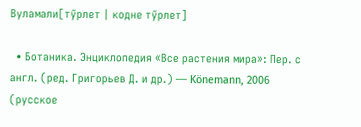Вуламали[тӳрлет | кодне тӳрлет]

  • Ботаника. Энциклопедия «Все растения мира»: Пер. с англ. (ред. Григорьев Д. и др.) — Könemann, 2006 (русское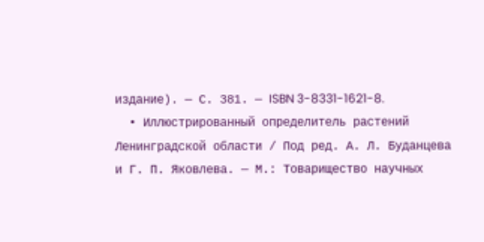издание). — С. 381. — ISBN 3-8331-1621-8.
  • Иллюстрированный определитель растений Ленинградской области / Под ред. А. Л. Буданцева и Г. П. Яковлева. — М.: Товарищество научных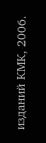изданий КМК, 2006.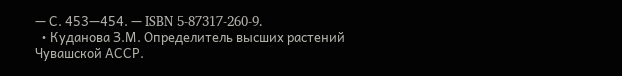— С. 453—454. — ISBN 5-87317-260-9.
  • Куданова З.М. Определитель высших растений Чувашской АССР.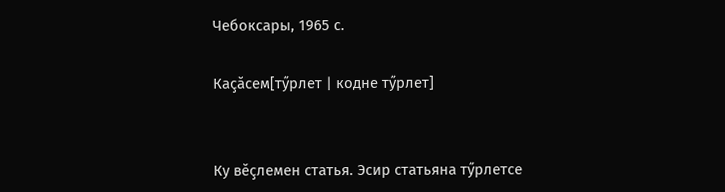Чебоксары, 1965 с.

Каçăсем[тӳрлет | кодне тӳрлет]


Ку вĕçлемен статья. Эсир статьяна тӳрлетсе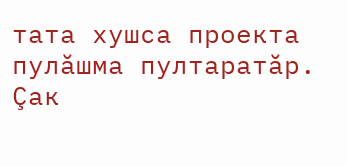тата хушса проекта пулăшма пултаратăр.
Çак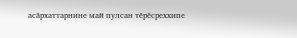асăрхаттарнине май пулсан тĕрĕсреххипе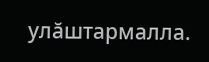улăштармалла.